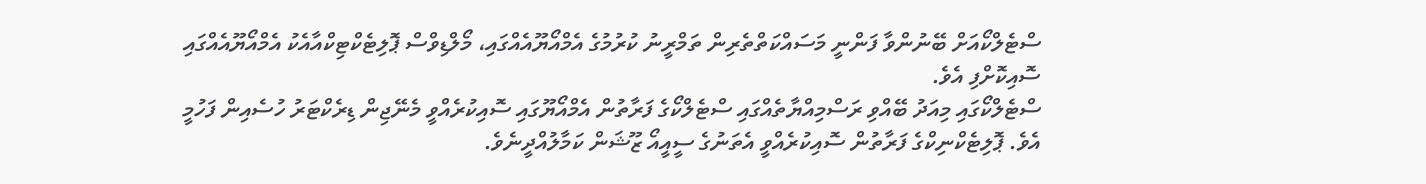ސްޓެލްކޯއަށް ބޭނުންވާ ފަންނީ މަސައްކަތްތެރިން ތަމްރީނު ކުރުމުގެ އެމްއޯޔޫއެއްގައި، މޯލްޑިވްސް ޕޮލިޓެކްޓިކްއާއެކު އެމްއޯޔޫއެއްގައި ސޮއިކޮށްފި އެވެ.
ސްޓެލްކޯގައި މިއަދު ބޭއްވި ރަސްމިއްޔާތެއްގައި ސްޓެލްކޯގެ ފަރާތުން އެމްއޯޔޫގައި ސޮއިކުރެއްވީ މެނޭޖިން ޑިރެކްޓަރު ހުސެއިން ފަހުމީ އެވެ. ޕޮލިޓެކްނިކްގެ ފަރާތުން ސޮއިކުރެއްވީ އެތަނުގެ ސީއީއޯ ޒޫޝަން ކަމާލުއްދީނެވެ.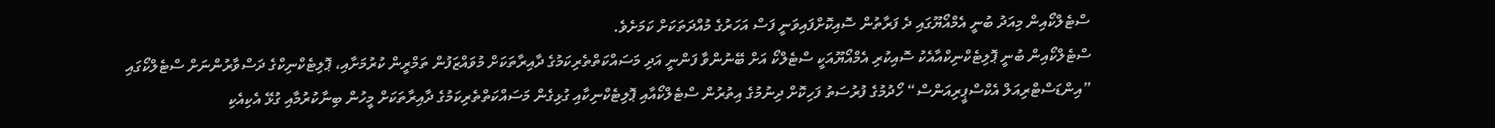ސްޓެލްކޯއިން މިއަދު ބުނީ އެމްއޯޔޫގައި ދެ ފަރާތުން ސޮއިކޮށްފައިވަނީ ފަސް އަހަރުގެ މުއްދަތަކަށް ކަމަށެވެ.
ސްޓެލްކޯއިން ބުނީ ޕޮލިޓެކްނިކްއާއެކު ސޮއިކުރި އެމްއޯޔޫއަކީ ސްޓެލްކޯ އަށް ބޭނުންވާ ފަންނީ އަދި މަސައްކަތްތެރިކަމުގެ ދާއިރާތަކަށް މުވައްޒަފުން ތަމްރީން ކުރުމަށާއި، ޕޮލިޓެކްނިކްގެ ދަސްވާރުންނަށް ސްޓެލްކޯގައި ”އިންޑަސްޓްރިއަލް އެކްސްޕީރިއަންސް“ ހޯދުމުގެ ފުރުސަތު ފަހިކޮށް ދިނުމުގެ އިތުރުން ސްޓެލްކޯއާއި ޕޮލިޓެކްނިކާއި ގުޅިގެން މަސައްކަތްތެރިކަމުގެ ދާއިރާތަކަށް މީހުން ބިނާކުރުމާއި ގުޅޭ އެކިއެކި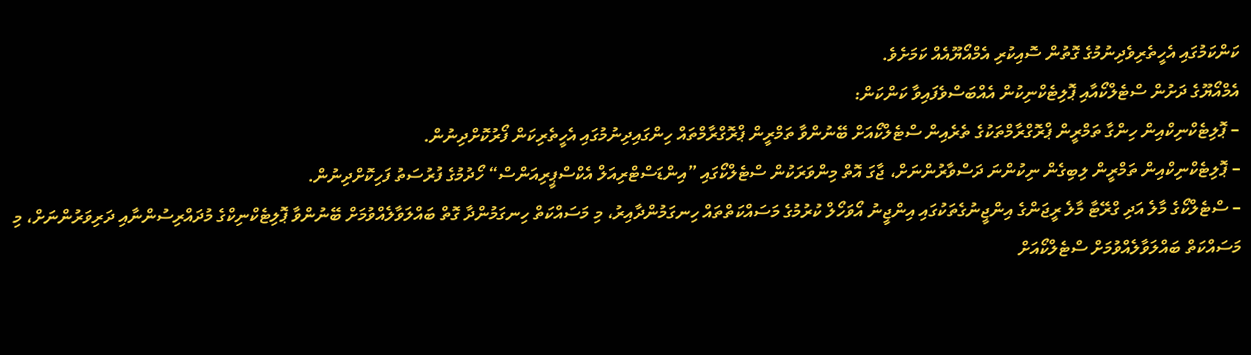ކަންކަމުގައި އެހީތެރިވެދިނުމުގެ ގޮތުން ސޮއިކުރި އެމްއޯޔޫއެއް ކަމަށެވެ.
އެމްއޯޔޫގެ ދަށުން ސްޓެލްކޯއާއި ޕޮލިޓެކްނިކުން އެއްބަސްވެފައިވާ ކަންކަން:
– ޕޮލިޓެކްނިކްއިން ހިންގާ ތަމްރީން ޕްރޮގްރާމްތަކުގެ ތެރެއިން ސްޓެލްކޯއަށް ބޭނުންވާ ތަމްރީން ޕްރޮގްރާމްތައް ހިންގައިދިނުމުގައި އެހީތެރިކަން ފޯރުކޮށްދިނުން.
– ޕޮލިޓެކްނިކްއިން ތަމްރީން ލިބިގެން ނިކުންނަ ދަސްވާރުންނަށް، ޖާގަ އޮތް މިންވަރަކުން ސްޓެލްކޯގައި ”އިންޑަސްޓްރިއަލް އެކްސްޕީރިއަންސް“ ހޯދުމުގެ ފުރުސަތު ފަހިކޮށްދިނުން.
– ސްޓެލްކޯގެ މާލެ އަދި ގްރޭޓާ މާލެ ރީޖަންގެ އިންޖީނުގެތަކުގައި އިންޖީނު އޯވަހޯލް ކުރުމުގެ މަސައްކަތްތައް ހިނގަމުންދާއިރު، މި މަސައްކަތް ހިނގަމުންދާ ގޮތް ބައްލަވާލެއްވުމަށް ބޭނުންވާ ޕޮލިޓެކްނިކްގެ މުދައްރިސުންނާއި ދަރިވަރުންނަށް، މި މަސައްކަތް ބައްލަވާލެއްވުމަށް ސްޓެލްކޯއަށް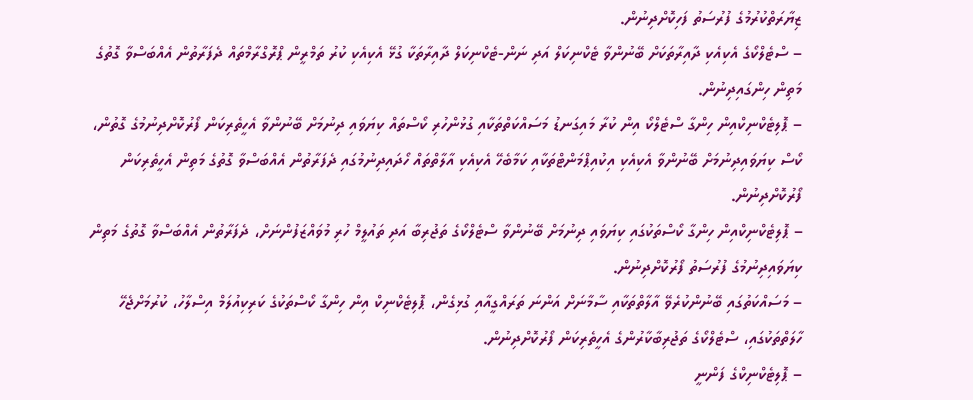ޒިޔާރަތްކުރުމުގެ ފުރުސަތު ފަހިކޮށްދިނުން.
– ސްޓެލްކޯގެ އެކިއެކި ދާއިރާތަކަށް ބޭނުންވާ ޓެކްނިކަލް އަދި ނަން-ޓެކްނިކަލް ދާއިރާތަކާ ގުޅޭ އެކިއެކި ކުރު ތަމްރީން ޕްރޮގްރާމްތައް ދެފަރާތުން އެއްބަސްވާ ގޮތުގެ މަތިން ހިންގައިދިނުން.
– ޕޮލިޓެކްނިކްއިން ހިންގާ ސްޓެލްކޯ އިން ކުރާ މައިގަނޑު މަސައްކަތްތަކާއި ގުޅުންހުރި ކޯސްތައް ކިޔަވައި ދިނުމަށް ބޭނުންވާ އެހީތެރިކަން ފޯރުކޮށްދިނުމުގެ ގޮތުން، ކޯސް ކިޔަވައިދިނުމަށް ބޭނުންވާ އެކިއެކި އިކުއިޕްމަންޓްތަކާއި ކަމާބެހޭ އެކިއެކި އާލާތްތައް ހޯދައިދިނުމުގައި ދެފަރާތުން އެއްބަސްވާ ގޮތުގެ މަތިން އެހީތެރިކަން ފޯރުކޮށްދިނުން.
– ޕޮލިޓެކްނިކްއިން ހިންގާ ކޯސްތަކުގައި ކިޔަވައި ދިނުމަށް ބޭނުންވާ ސްޓެލްކޯގެ ތަޖުރިބާ އަދި ތައުލީމް ހުރި މުވައްޒަފުންނަށް، ދެފަރާތުން އެއްބަސްވާ ގޮތުގެ މަތިން ކިޔަވައިދިނުމުގެ ފުރުސަތު ފޯރުކޮށްދިނުން.
– މަސައްކަތުގައި ބޭނުންކުރެވޭ އާލާތްތަކާއި ސާމާނަށް އަންނަ ތަރައްގީއާއި ގުޅިގެން، ޕޮލިޓެކްނިކް އިން ހިންގާ ކޯސްތަކުގެ ކަރިކިއުލަމް އިސްލާހު، ކުރުމަށްޖެހޭ ހާލަތްތަކުގައި، ސްޓެލްކޯގެ ތަޖުރިބާކާރުންގެ އެހީތެރިކަން ފޯރުކޮށްދިނުން.
– ޕޮލިޓެކްނިކްގެ ފަންނީ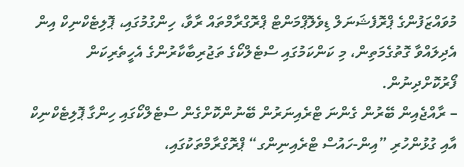މުވައްޒަފުންގެ ޕްރޮފެޝަނަލް ޑިވެލޮޕްމަންޓް ޕްރޮގްރާމްތައް ރާވާ، ހިންގުމުގައި، ޕޮލިޓެކްނިކް އިން އެދިލައްވާ ގޮތުގެމަތިން، މި ކަންކަމުގައި ސްޓެލްކޯގެ ތަޖުރިބާކާރުންގެ އެހީތެރިކަން ފޯރުކޮށްދިނުން.
– ރާއްޖެއިން ބޭރުން ގެންނަ ޓްރެއިނަރުން ބޭނުންކޮށްގެން ސްޓެލްކޯގައި ހިންގާ ޕޮލިޓެކްނިކް އާއި ގުޅުންހުރި ”އިން-ހައުސް ޓްރެއިނިންގ“ ޕްރޮގްރާމްތަކުގައި،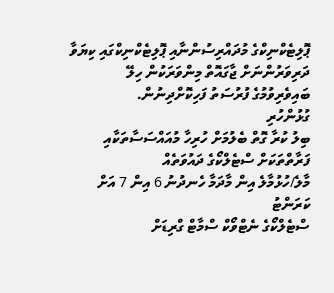ޕޮލިޓެކްނިކްގެ މުދައްރިސުންނާއި ޕޮލިޓެކްނިކްގައި ކިޔަވާ ދަރިވަރުންނަށް ޖާގައޮތް މިންވަރަކުން ހިލޭ ބައިވެރިވުމުގެ ފުރުސަތު ފަހިކޮށްދިނުން.
ގުޅުންހުރި
ބިލު ކުރާ ގޮތް ބެލުމަށް ހުރިހާ މުއައްސަސާތަކާއި ފަރާތްތަކަށް ސްޓެލްކޯގެ ދައުވަތެއް
މާލެ/ހުޅުމާލެ އިން މާދަމާ ހެނދުނު 6 އިން 7 އަށް ކަރަންޓު
ސްޓެލްކޯގެ ނެޓްވޯކް ސްމާޓް ގްރިޑަށް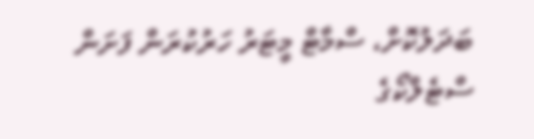ބަދަލުކޮށް، ސްމާޓް މީޓަރު ހަރުކުރަން ފަށަން
ސްޓެލްކޯގެ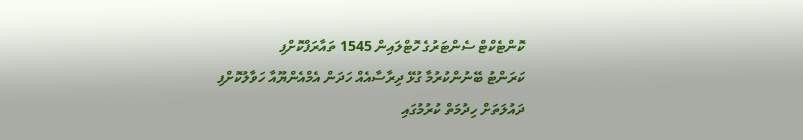ކޮންޓެކްޓް ސެންޓަރުގެ ހޮޓްލައިން 1545 ތައާރަފްކޮށްފި
ކަރަންޓު ބޭނުންކުރުމާ ގުޅޭ ދިރާސާއެއް ހަދަން އެމްއެންޔޫއާ ހަވާލުކޮށްފި
ދައުލަތަށް ހިދުމަތް ކުރުމުގައި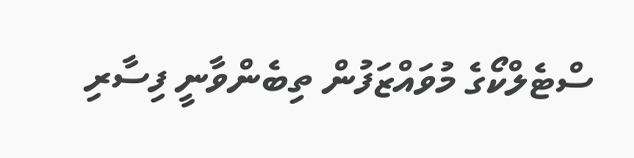ސްޓެލްކޯގެ މުވައްޒަފުން ތިބެންވާނީ ފިސާރި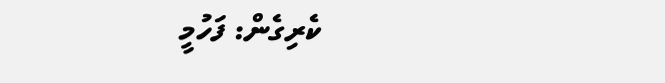ކެރިގެން: ފަހުމީ